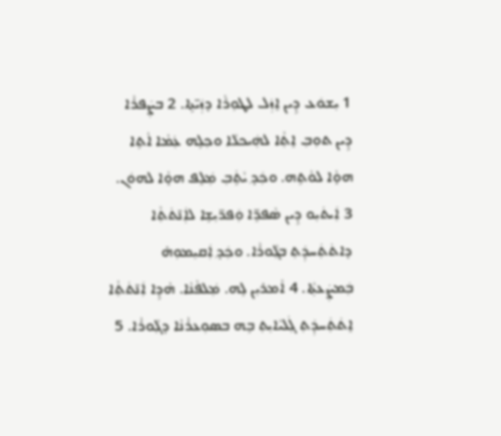1 ܝܼܫܘܿܥ ܕܹܝܢ ܐܸܙܲܠ ܠܛܘܼܪܵܐ ܕܙܲܝ̈ܬܹܐ. 2 ܒܨܲܦܪܵܐ ܕܹܝܢ ܬܘܼܒ݂ ܐܸܬ݂ܵܐ ܠܗܲܝܟܠܵܐ ܘܟ݂ܠܹܗ ܥܲܡܵܐ ܐܵܬܹܐ ܗܘ̣ܵܐ ܠܘܵܬܹܗ. ܘܟܲܕ݂ ܝܵܬܹ݁ܒ݂ ܡܲܠܸܦ ܗܘ̣ܵܐ ܠܗܘܿܢ. 3 ܐܲܝܬ݁ܝܼܘ ܕܹܝܢ ܣܵܦܪܹ̈ܐ ܘܲܦܪ̈ܝܼܫܹܐ ܠܐܲܢ̄ܬ݁ܬ݂ܵܐ ܕܐܬ݁ܬܲܚܕܲܬ݂ ܒܓ݂ܵܘܪܵܐ. ܘܟܲܕ݂ ܐܲܩܝܼܡܘܼܗ̇ ܒܲܡܨܲܥܬ݂ܵܐ. 4 ܐܵܡܪܝܼܢ ܠܹܗ. ܡܲܠܦܵܢܵܐ. ܗܵܕܹܐ ܐܲܢ̄ܬ݁ܬ݂ܵܐ ܐܸܬ݁ܬܲܚܕܲܬ݂ ܓܲܠܝܵܐܝܼܬ݂ ܒܹܗ ܒܣܘܼܥܪܵܢܵܐ ܕܓ݂ܵܘܪܵܐ. 5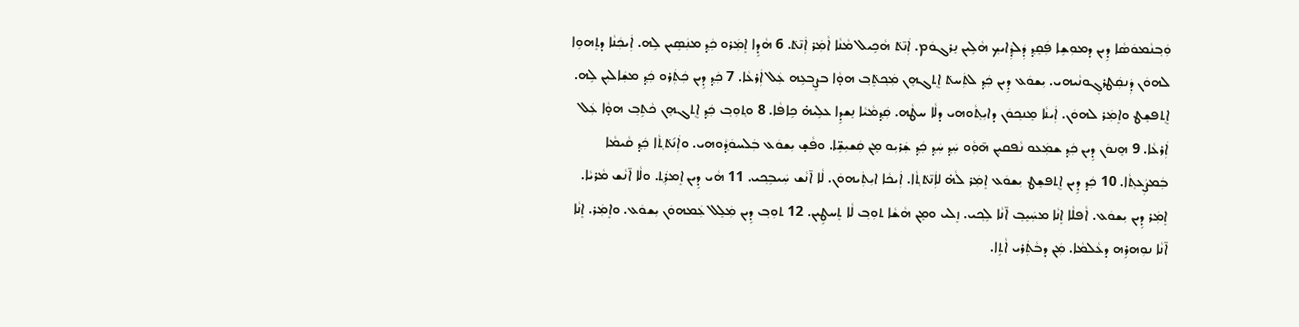ܘܲܒ݂ܢܵܡܘܿܣܵܐ ܕܹܝܢ ܕܡܘܼܫܹܐ ܦܲܩܸܕ݂ ܕܲܠܕ݂ܲܐܝܟ݂ ܗܵܠܹܝܢ ܢܸܪܓܘܿܡ. ܐܲܢ̄ܬ݁ ܗܵܟܹܝܠ ܡܵܢܵܐ ܐܵܡܲܪ ܐܲܢ̄ܬ݁. 6 ܗܵܕܹܐ ܐܸܡܲܪܘ ܟܲܕ݂ ܡܢܲܣܹܝܢ ܠܹܗ. ܐܲܝܟܲܢܵܐ ܕܬܸܗܘܹܐ ܠܗܘܿܢ ܕܲܢܩܲܛܪܓ݂ܘܢܵܝܗܝ. ܝܼܫܘܿܥ ܕܹܝܢ ܟܲܕ݂ ܠܬܲܚܬ݁ ܐܸܬ݂ܓܗܸܢ ܡܲܟ݂ܬܸ݁ܒ݂ ܗܘ̣ܵܐ ܒܨܸܒ݂ܥܹܗ ܥܲܠ ܐܲܪܥܵܐ. 7 ܟܲܕ݂ ܕܹܝܢ ܟܲܬܲܪܘ ܟܲܕ݂ ܡܫܲܐܠܝܼܢ ܠܹܗ. ܐܸܬ݂ܦܫܸܛ ܘܐܸܡܲܪ ܠܗܘܿܢ. ܐܲܝܢܵܐ ܡܸܢܟ݂ܘܿܢ ܕܐܝܼܬ݂ܵܘܗܝ ܕܠܵܐ ܚܛܵܗ. ܩܲܕ݂ܡܵܝܵܐ ܢܸܫܕܹܐ ܥܠܹܝܗ̇ ܟܹܐܦܵܐ. 8 ܘܬ݂ܘܼܒ݂ ܟܲܕ݂ ܐܸܬ݂ܓܗܸܢ ܟܵܬܹܒ݂ ܗܘ̣ܵܐ ܥܲܠ ܐܲܪܥܵܐ. 9 ܗܸܢܘܿܢ ܕܹܝܢ ܟܲܕ݂ ܫܡܲܥܘ ܢܵܦܩܝܼܢ ܗ̄ܘܼܵܘ ܚܲܕ݂ ܚܲܕ݂ ܟܲܕ݂ ܫܲܪܝܼܘ ܡܸܢ ܩܲܫܝܼܫܹ̈ܐ. ܘܦܵܫ̣ ܝܼܫܘܿܥ ܒܲܠܚܘܿܕ݂ܵܘܗܝ. ܘܐܲܢ݇ܬ݁ܬ݂ܵܐ ܟܲܕ݂ ܩܵܝܡܵܐ ܒܲܡܨܲܥܬ݂ܵܐ. 10 ܟܲܕ݂ ܕܹܝܢ ܐܸܬ݂ܦܫܸܛ ܝܼܫܘܿܥ ܐܸܡܲܪ ܠܵܗ̇ ܠܐܲܢ̄ܬ݁ܬ݂ܵܐ. ܐܲܝܟܵܐ ܐܝܼܬܲܝܗܘܿܢ. ܠܵܐ ܐ̄ܢܵܫ ܚܲܝܒܹܟ݂ܝ. 11 ܗܵܝ ܕܹܝܢ ܐܸܡܪܲܬ݂. ܘܠܵܐ ܐ̄ܢܵܫ ܡܵܪܝܵܐ. ܐܸܡܲܪ ܕܹܝܢ ܝܼܫܘܿܥ. ܐܵܦܠܵܐ ܐܸܢܵܐ ܡܚܲܝܸܒ݂ ܐ̄ܢܵܐ ܠܹܟ݂ܝ. ܙܸܠܝ ܘܡܸܢ ܗܵܫܵܐ ܬܘܼܒ݂ ܠܵܐ ܬܸܚܛܹܝܢ. 12 ܬܘܼܒ݂ ܕܹܝܢ ܡܲܠܸܠ ܥܲܡܗܘܿܢ ܝܼܫܘܿܥ. ܘܐܸܡܲܪ. ܐܸܢܵܐ ܐ̄ܢܵܐ ܢܘܼܗܪܹܗ ܕܥܵܠܡܵܐ. ܡܲܢ ܕܒܵܬܲܪܝ ܐܵܬܹܐ.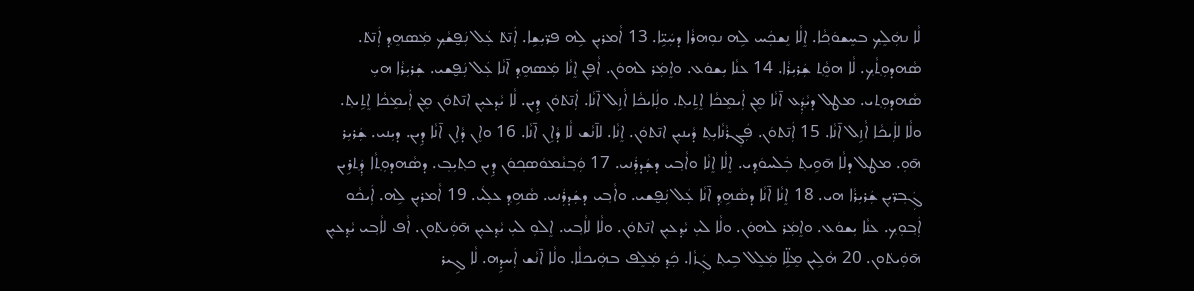ܠܵܐ ܢܗܲܠܸܟ݂ ܒܚܸܫܘܿܟ݂ܵܐ. ܐܸܠܵܐ ܢܸܫܟܲܚ ܠܹܗ ܢܘܼܗܪܵܐ ܕܚܲܝܹ̈ܐ. 13 ܐܵܡܪܝܼܢ ܠܹܗ ܦܪ̈ܝܼܫܹܐ. ܐܲܢ̄ܬ݁ ܥܲܠ ܢܲܦ̮ܫܵܟ݂ ܡܲܣܗܸܕ݂ ܐܲܢ̄ܬ݁. ܣܵܗܕܘܼܬ݂ܵܟ݂. ܠܵܐ ܗܘܸܵܬ݂ ܫܲܪܝܼܪܵܐ. 14 ܥܢܵܐ ܝܼܫܘܿܥ. ܘܐܸܡܲܪ ܠܗܘܿܢ. ܐܵܦܸܢ ܐܸܢܵܐ ܡܲܣܗܸܕ݂ ܐ̄ܢܵܐ ܥܲܠ ܢܲܦ̮ܫܝ. ܫܲܪܝܼܪܵܐ ܗܝܼ ܣܵܗܕܘܼܬ݂ܝ. ܡܛܠ ܕܝܵܕ݂ܲܥ ܐ̄ܢܵܐ ܡܸܢ ܐܲܝܡܸܟܵܐ ܐܸܬܹܝܬ݂. ܘܠܲܐܝܟܵܐ ܐܵܙܹܠ ܐ̄ܢܵܐ. ܐܲܢ̄ܬ݁ܘܿܢ ܕܹܝܢ. ܠܵܐ ܝܵܕ݂ܥܝܼܢ ܐܢ̄ܬܘܿܢ ܡܸܢ ܐܲܝܡܸܟܵܐ ܐܸܬܹܝܬ݂. ܘܠܵܐ ܠܐܲܝܟܵܐ ܐܵܙܹܠ ܐ̄ܢܵܐ. 15 ܐܲܢ̄ܬܘܿܢ. ܦܲܓ݂ܪܵܢܵܐܝܼܬ݂ ܕܵܝܢܝܼܢ ܐܢ̄ܬܘܿܢ. ܐܸܢܵܐ. ܠܐ̄ܢܵܫ ܠܵܐ ܕܵܐܹܢ ܐ̄ܢܵܐ. 16 ܘܐܸܢ ܕܵܐܹܢ ܐ̄ܢܵܐ ܕܹܝܢ. ܕܝܼܢܝ. ܫܲܪܝܼܪ ܗ̄ܘܼ. ܡܛܠ ܕܠܵܐ ܗ̄ܘܹܝܬ݂ ܒܲܠܚܘܿܕ݂ܝ. ܐܸܠܵܐ ܐܸܢܵܐ ܘܐܵܒ݂ܝ ܕܫܲܕܪܲܢܝ. 17 ܘܲܒ݂ܢܵܡܘܿܣܟ݂ܘܿܢ ܕܹܝܢ ܟܬ݂ܝܼܒ݂. ܕܣܵܗܕܘܼܬ݂ܵܐ ܕܲܬ݂ܪܹܝܢ ܓܲܒ݂ܪ̈ܝܼܢ ܫܲܪܝܼܪܵܐ ܗܝ. 18 ܐܸܢܵܐ ܐ̄ܢܵܐ ܕܣܵܗܹܕ݂ ܐ̄ܢܵܐ ܥܲܠ ܢܲܦ̮ܫܝ. ܘܐܵܒ݂ܝ ܕܫܲܕܪܲܢܝ. ܣܵܗܹܕ݂ ܥܠܲܝ. 19 ܐܵܡܪܝܼܢ ܠܹܗ. ܐܲܝܟܵܘ ܐܲܒ݂ܘܼܟ݂. ܥܢܵܐ ܝܼܫܘܿܥ. ܘܐܸܡܲܪ ܠܗܘܿܢ. ܘܠܵܐ ܠܝܼ ܝܵܕ݂ܥܝܼܢ ܐܢ̄ܬܘܿܢ. ܘܠܵܐ ܠܐܵܒ݂ܝ. ܐܸܠܘܼ ܠܝܼ ܝܵܕ݂ܥܝܼܢ ܗ̄ܘܲܝܬ݁ܘܢ. ܐܵܦ ܠܐܵܒ݂ܝ ܝܵܕ݂ܥܝܼܢ ܗ̄ܘܲܝܬ݁ܘܢ. 20 ܗܵܠܹܝܢ ܡܸܠܹ̈ܐ ܡܲܠܸܠ ܒܹܝܬ݂ ܓܲܙܵܐ. ܟܲܕ݂ ܡܲܠܸܦ ܒܗܲܝܟܠܵܐ. ܘܠܵܐ ܐ̄ܢܵܫ ܐܲܚܕܹܗ. ܠܵܐ ܓܹܝܪ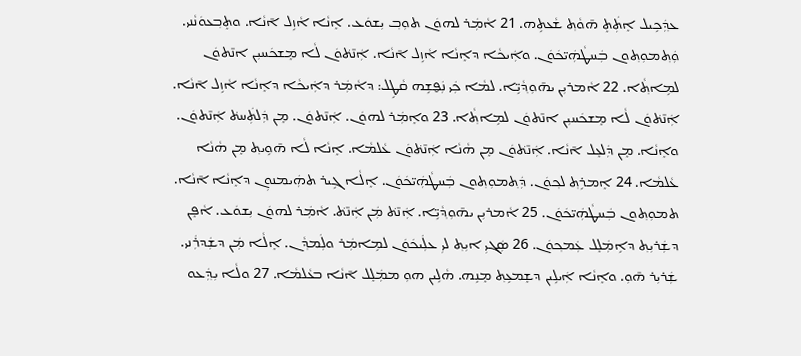ܥܕ݂ܲܟܹܝܠ ܐܸܬܲܬܸ ܗ̄ܘܵܬ݂ ܫܵܥܬܹܗ. 21 ܐܵܡܲܪ ܠܗܘܿܢ ܬܘܼܒ݂ ܝܼܫܘܿܥ. ܐܸܢܵܐ ܐܵܙܹܠ ܐ̄ܢܵܐ. ܘܬܸܒ݂ܥܘܿܢܵܢܝ. ܘܲܬ݂ܡܘܼܬ݂ܘܢ ܒܲܚܛܵܗܲܝ̈ܟܿܘܿܢ. ܘܐܲܝܟܵܐ ܕܐܸܢܵܐ ܐܵܙܹܠ ܐ̄ܢܵܐ. ܐܲܢ̄ܬ݁ܘܿܢ ܠܵܐ ܡܸܫܟܿܚܝܼܢ ܐܢ̄ܬܘܿܢ ܠܡܹܐܬ݂ܵܐ. 22 ܐܵܡܪܝܼܢ ܝܗ̄ܘܼܕ݂ܵܝܹ̈ܐ. ܠܡܵܐ ܟܲܝ ܢܲܦ̮ܫܹܗ ܩܵܛܹܠ: ܕܐܵܡܲܪ ܕܐܲܝܟܵܐ ܕܐܸܢܵܐ ܐܵܙܹܠ ܐ̄ܢܵܐ. ܐܲܢ̄ܬ݁ܘܿܢ ܠܵܐ ܡܸܫܟܿܚܝܼܢ ܐܢ̄ܬܘܿܢ ܠܡܹܐܬ݂ܵܐ. 23 ܘܐܸܡܲܪ ܠܗܘܿܢ. ܐܲܢ̄ܬܘܿܢ. ܡܸܢ ܕܲܠܬܲܚܬ݁ ܐܲܢ̄ܬܘܿܢ. ܘܐܸܢܵܐ. ܡܸܢ ܕܲܠܥܸܠ ܐ̄ܢܵܐ. ܐܲܢ̄ܬ݁ܘܿܢ ܡܸܢ ܗܵܢܵܐ ܐܲܢ̄ܬ݁ܘܿܢ ܥܵܠܡܵܐ. ܐܸܢܵܐ ܠܵܐ ܗ̄ܘܹܝܬ݂ ܡܸܢ ܗܵܢܵܐ ܥܵܠܡܵܐ. 24 ܐܸܡܪܹܬ݂ ܠܟ݂ܘܿܢ. ܕܲܬ݂ܡܘܼܬ݂ܘܢ ܒܲܚܛܵܗܲܝ̈ܟܿܘܿܢ. ܐܸܠܵܐ ܓܹܝܪ ܬܗܲܝܡܢܘܼܢ ܕܐܸܢܵܐ ܐ̄ܢܵܐ. ܬܡܘܼܬ݂ܘܢ ܒܲܚܛܵܗܲܝ̈ܟܿܘܿܢ. 25 ܐܵܡܪܝܼܢ ܝܗ̄ܘܼܕ݂ܵܝܹ̈ܐ. ܐܲܢ̄ܬ݁ ܡܲܢ ܐܲܢ̄ܬ݁. ܐܵܡܲܪ ܠܗܘܿܢ ܝܼܫܘܿܥ. ܐܵܦܸܢ ܕܫܲܪܝܼܬ݂ ܕܐܹܡܲܠܸܠ ܥܲܡܟ݂ܘܿܢ. 26 ܣܲܓܝܼ ܐܝܼܬ݂ ܠܝܼ ܥܠܲܝܟܿܘܿܢ ܠܡܹܐܡܲܪ ܘܠܲܡܕ݂ܵܢ. ܐܸܠܵܐ ܡܲܢ ܕܫܲܕܪܲܢܝ. ܫܲܪܝܼܪ ܗ̄ܘܼ. ܘܐܸܢܵܐ ܐܲܝܠܹܝܢ ܕܫܸܡܥܹܬ݂ ܡܸܢܹܗ. ܗܵܠܹܝܢ ܗܘܼ ܡܡܲܠܸܠ ܐ̄ܢܵܐ ܒܥܵܠܡܵܐ. 27 ܘܠܵܐ ܝܼܕ݂ܲܥܘ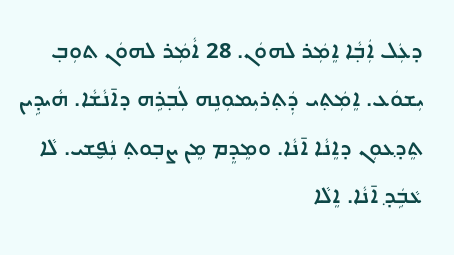ܕܥܲܠ ܐܲܒ݂ܵܐ ܐܸܡܲܪ ܠܗܘܿܢ. 28 ܐܵܡܲܪ ܠܗܘܿܢ ܬܘܼܒ݂ ܝܼܫܘܿܥ. ܐܸܡܲܬ݂ܝ ܕܲܬ݂ܪܝܼܡܘܼܢܹܗ ܠܲܒ݂ܪܹܗ ܕܐ̄ܢܵܫܵܐ. ܗܵܝܕܹܝܢ ܬܸܕ݂ܥܘܼܢ ܕܐܸܢܵܐ ܐ̄ܢܵܐ. ܘܡܸܕܸܡ ܡܸܢ ܨܒ݂ܘܬ݂ ܢܲܦ̮ܫܝ. ܠܵܐ ܥܵܒܹܿܕ݂ ܐ̄ܢܵܐ. ܐܸܠܵܐ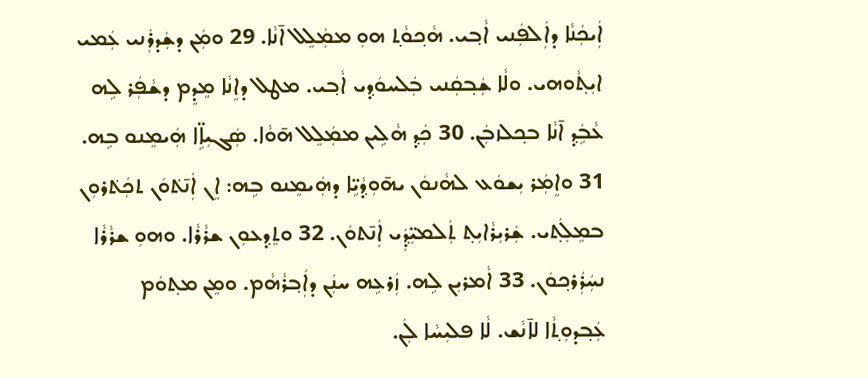ܐܲܝܟܲܢܵܐ ܕܐܲܠܦܲܢܝ ܐܵܒ݂ܝ. ܗܵܟ݂ܘܵܬ݂ ܗܘܼ ܡܡܲܠܸܠ ܐ̄ܢܵܐ. 29 ܘܡܲܢ ܕܫܲܕܪܲܢܝ ܥܲܡܝ ܐܝܼܬ݂ܵܘܗܝ. ܘܠܵܐ ܫܲܒ݂ܩܲܢܝ ܒܲܠܚܘܿܕ݂ܝ ܐܵܒ݂ܝ. ܡܛܠ ܕܐܸܢܵܐ ܡܸܕܸܡ ܕܫܵܦܲܪ ܠܹܗ ܥܵܒܹܿܕ݂ ܐ̄ܢܵܐ ܒܟ݂ܠܙܒܲܢ. 30 ܟܲܕ݂ ܗܵܠܹܝܢ ܡܡܲܠܸܠ ܗ̄ܘܵܐ. ܣܲܓܝܼܐܹ̈ܐ ܗܲܝܡܸܢܘ ܒܹܗ. 31 ܘܐܸܡܲܪ ܝܼܫܘܿܥ ܠܗܵܢܘܿܢ ܝܗ̄ܘܼܕ݂ܵܝܹ̈ܐ ܕܗܲܝܡܸܢܘ ܒܹܗ: ܐܸܢ ܐܲܢ̄ܬ݁ܘܿܢ ܬܟܲܬ݁ܪܘܼܢ ܒܡܸܠܲܬ݂ܝ. ܫܲܪܝܼܪܵܐܝܼܬ݂ ܬܲܠܡܝܼ̈ܕ݂ܲܝ ܐܲܢ̄ܬܘܿܢ. 32 ܘܬܸܕ݂ܥܘܼܢ ܫܪܵܪܵܐ. ܘܗܘܼ ܫܪܵܪܵܐ ܢܚܲܪܲܪܟ݂ܘܿܢ. 33 ܐܵܡܪܝܼܢ ܠܹܗ. ܙܲܪܥܹܗ ܚܢܲܢ ܕܐܲܒ݂ܪܵܗܵܡ. ܘܡܸܢ ܡܬ݂ܘܿܡ ܥܲܒ݂ܕܘܼܬ݂ܵܐ ܠܐ̄ܢܵܫ. ܠܵܐ ܦܠܝܼܚܵܐ ܠܲܢ.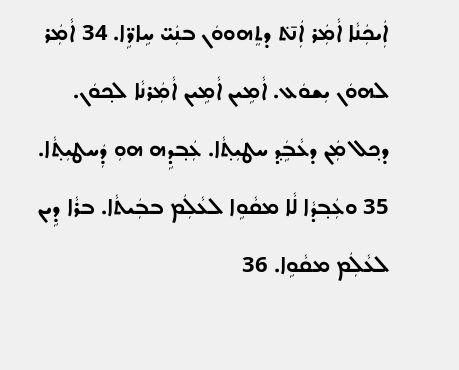ܐܲܝܟܲܢܵܐ ܐܵܡܲܪ ܐܲܢ̄ܬ݁ ܕܬܸܗܘܘܿܢ ܒܢܲܝ̈ ܚܹܐܪܹ̈ܐ. 34 ܐܵܡܲܪ ܠܗܘܿܢ ܝܼܫܘܿܥ. ܐܵܡܹܝܢ ܐܵܡܹܝܢ ܐܵܡܲܪܢܵܐ ܠܟ݂ܘܿܢ. ܕܟ݂ܠ ܡܲܢ ܕܥܵܒܹܿܕ݂ ܚܛܝܼܬ݂ܵܐ. ܥܲܒ݂ܕܹܗ ܗܘܼ ܕܲܚܛܝܼܬ݂ܵܐ. 35 ܘܥܲܒ݂ܕܵܐ ܠܵܐ ܡܩܵܘܹܐ ܠܥܵܠܲܡ ܒܒܲܝܬܵܐ. ܒܪܵܐ ܕܹܝܢ ܠܥܵܠܲܡ ܡܩܵܘܹܐ. 36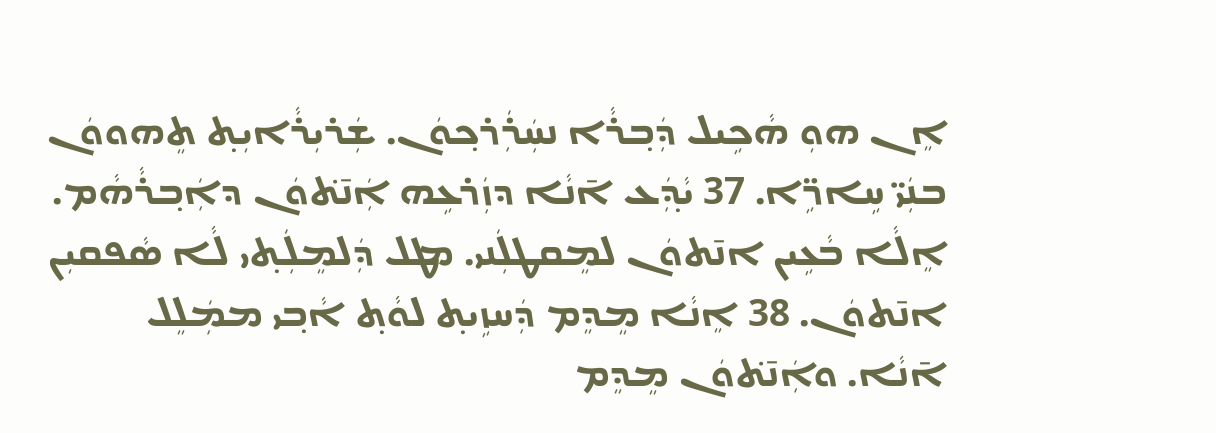ܐܸܢ ܗܘܼ ܗܵܟܹܝܠ ܕܲܒ݂ܪܵܐ ܢܚܲܪܲܪܟ݂ܘܿܢ. ܫܲܪܝܼܪܵܐܝܼܬ݂ ܬܸܗܘܘܿܢ ܒܢܲܝ̈ ܚܹܐܪܹ̈ܐ. 37 ܝܵܕ݂ܲܥ ܐ̄ܢܵܐ ܕܙܲܪܥܹܗ ܐܲܢ̄ܬ݁ܘܿܢ ܕܐܲܒ݂ܪܵܗܵܡ. ܐܸܠܵܐ ܒܵܥܹܝܢ ܐܢ̄ܬܘܿܢ ܠܡܸܩܛܠܲܢܝ. ܡܛܠ ܕܲܠܡܸܠܲܬ݂ܝ ܠܵܐ ܣܵܦܩܝܼܢ ܐܢ̄ܬܘܿܢ. 38 ܐܸܢܵܐ ܡܸܕܸܡ ܕܲܚܙܹܝܬ݂ ܠܘܵܬ݂ ܐܵܒ݂ܝ ܡܡܲܠܸܠ ܐ̄ܢܵܐ. ܘܐܲܢ̄ܬ݁ܘܿܢ ܡܸܕܸܡ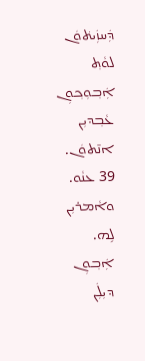ܕܲܚܙܲܝܬ݁ܘܿܢ ܠܘܵܬ݂ ܐܲܒ݂ܘܼܟ݂ܘܼܢ ܥܵܒ݂ܕܝܼܢ ܐܢ̄ܬܘܿܢ. 39 ܥܢܵܘ. ܘܐܵܡܪܝܼܢ ܠܹܗ. ܐܲܒ݂ܘܼܢ ܕܝܼܠܲܢ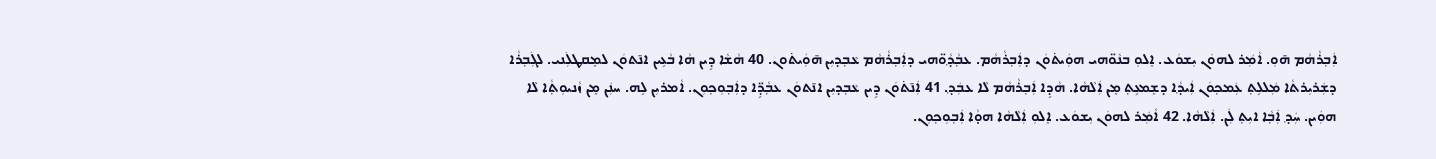ܐܲܒ݂ܪܵܗܵܡ ܗ̄ܘܼ. ܐܵܡܲܪ ܠܗܘܿܢ ܝܼܫܘܿܥ. ܐܸܠܘܼ ܒܢܵܘ̈ܗܝ ܗܘܲܝܬ݁ܘܿܢ ܕܐܲܒ݂ܪܵܗܵܡ. ܥܒ݂ܵܕ݂ܵܘ̈ܗܝ ܕܐܲܒ݂ܪܵܗܵܡ ܥܵܒ݂ܕܝܼܢ ܗ̄ܘܲܝܬ݁ܘܢ. 40 ܗܵܫܵܐ ܕܹܝܢ ܗܵܐ ܒܵܥܹܝܢ ܐܢ̄ܬܘܿܢ ܠܡܸܩܛܠܲܢܝ. ܠܓܲܒ݂ܪܵܐ ܕܫܲܪܝܼܪܬܵܐ ܡܲܠܠܹܬ݂ ܥܲܡܟ݂ܘܿܢ ܐܲܝܕ݂ܵܐ ܕܫܸܡܥܹܬ݂ ܡܸܢ ܐܲܠܵܗܵܐ. ܗܵܕܹܐ ܐܲܒ݂ܪܵܗܵܡ ܠܵܐ ܥܒܲܕ݂. 41 ܐܲܢ̄ܬ݁ܘܿܢ ܕܹܝܢ ܥܵܒ݂ܕܝܼܢ ܐܢ̄ܬܘܿܢ ܥܒ݂ܵܕܹ̈ܐ ܕܐܲܒ݂ܘܼܟ݂ܘܼܢ. ܐܵܡܪܝܼܢ ܠܹܗ. ܚܢܲܢ ܡܸܢ ܙܵܢܝܘܼܬ݂ܵܐ ܠܵܐ ܗܘܲܝܢ. ܚܲܕ݂ ܐܲܒ݂ܵܐ ܐܝܼܬ݂ ܠܲܢ. ܐܲܠܵܗܵܐ. 42 ܐܵܡܲܪ ܠܗܘܿܢ ܝܼܫܘܿܥ. ܐܸܠܘܼ ܐܲܠܵܗܵܐ ܗܘ̣ܵܐ ܐܲܒ݂ܘܼܟ݂ܘܼܢ.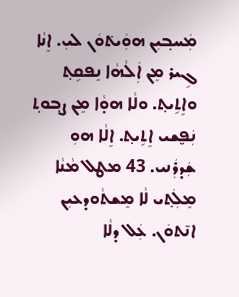ܡܲܚܒ݂ܝܼܢ ܗܘܲܝܬ݁ܘܿܢ ܠܝܼ. ܐܸܢܵܐ ܓܹܝܪ ܡܸܢ ܐܲܠܵܗܵܐ ܢܸܦܩܹܬ݂ ܘܐܸܬܹܝܬ݂. ܘܠܵܐ ܗܘ̣ܵܐ ܡܸܢ ܨܒ݂ܘܬ݂ ܢܲܦ̮ܫܝ ܐܸܬܹܝܬ݂. ܐܸܠܵܐ ܗܘܼ ܫܲܕܪܲܢܝ. 43 ܡܛܠ ܡܵܢܵܐ ܡܸܠܲܬ݂ܝ ܠܵܐ ܡܸܫܬܵܘܕܥܝܼܢ ܐܢ̄ܬܘܿܢ. ܥܲܠ ܕܠܵܐ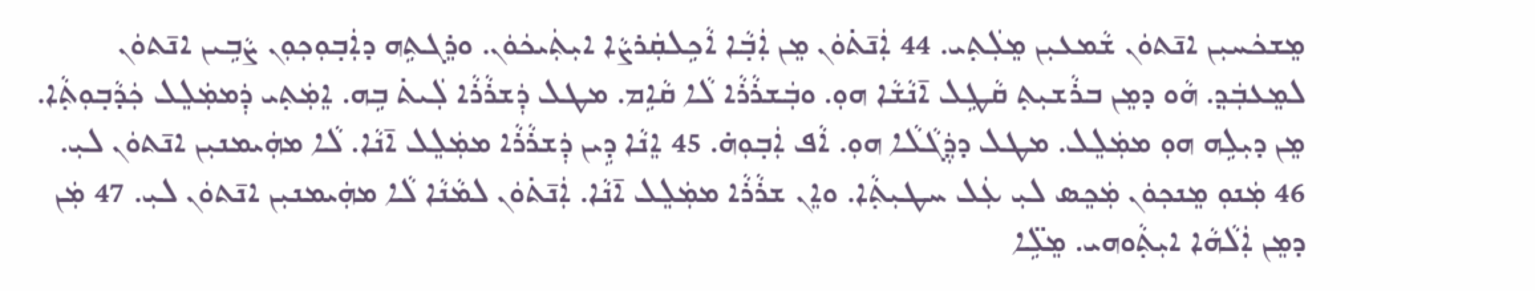ܡܸܫܟܿܚܝܼܢ ܐܢ̄ܬܘܿܢ ܫܵܡܥܝܼܢ ܡܸܠܲܬ݂ܝ. 44 ܐܲܢ̄ܬ݁ܘܿܢ ܡܸܢ ܐܲܒ݂ܵܐ ܐܵܟܹܠܩܲܪܨܵܐ ܐܝܼܬܲܝܟܿܘܿܢ. ܘܪܸܓܬܹܗ ܕܐܲܒ݂ܘܼܟ݂ܘܼܢ ܨܵܒܹܝܢ ܐܢ̄ܬܘܿܢ ܠܡܸܥܒܲܕ݂. ܗܵܘ ܕܡܸܢ ܒܪܵܫܝܼܬ݂ ܩܵܛܹܠ ܐ̄ܢܵܫܵܐ ܗܘܼ. ܘܒܲܫܪܵܪܵܐ ܠܵܐ ܩܵܐܹܡ. ܡܛܠ ܕܲܫܪܵܪܵܐ ܠܲܝܬ݁ ܒܹܗ. ܐܸܡܲܬ݂ܝ ܕܲܡܡܲܠܸܠ ܟܲܕܵܒ݂ܘܼܬ݂ܵܐ. ܡܸܢ ܕܝܼܠܹܗ ܗܘܼ ܡܡܲܠܸܠ. ܡܛܠ ܕܕ݂ܲܓܵܠܵܐ ܗܘܼ. ܐܵܦ ܐܲܒ݂ܘܼܗ̇. 45 ܐܸܢܵܐ ܕܹܝܢ ܕܲܫܪܵܪܵܐ ܡܡܲܠܸܠ ܐ̄ܢܵܐ. ܠܵܐ ܡܗܲܝܡܢܝܼܢ ܐܢ̄ܬܘܿܢ ܠܝܼ. 46 ܡܲܢܘܼ ܡܸܢܟ݂ܘܿܢ ܡܲܟܸܣ ܠܝܼ ܥܲܠ ܚܛܝܼܬ݂ܵܐ. ܘܐܸܢ ܫܪܵܪܵܐ ܡܡܲܠܸܠ ܐ̄ܢܵܐ. ܐܲܢ̄ܬ݁ܘܿܢ ܠܡܵܢܵܐ ܠܵܐ ܡܗܲܝܡܢܝܼܢ ܐܢ̄ܬܘܿܢ ܠܝܼ. 47 ܡܲܢ ܕܡܸܢ ܐܲܠܵܗܵܐ ܐܝܼܬ݂ܵܘܗܝ. ܡܸܠܹ̈ܐ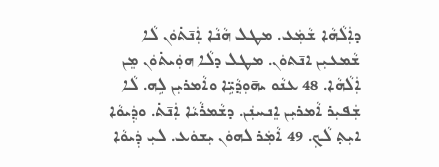ܕܐܲܠܵܗܵܐ ܫܵܡܲܥ. ܡܛܠ ܗܵܢܵܐ ܐܲܢ̄ܬ݁ܘܿܢ ܠܵܐ ܫܵܡܥܝܼܢ ܐܢ̄ܬܘܿܢ. ܡܛܠ ܕܠܵܐ ܗܘܲܝܬ݁ܘܿܢ ܡܸܢ ܐܲܠܵܗܵܐ. 48 ܥܢܵܘ ܝܗ̄ܘܼܕ݂ܵܝܹ̈ܐ ܘܐܵܡܪܝܼܢ ܠܹܗ. ܠܵܐ ܫܲܦܝܼܪ ܐܵܡܪܝܼܢ ܐܸܢܚܢܲܢ. ܕܫܵܡܪܵܝܵܐ ܐܲܢ̄ܬ݁. ܘܕ݂ܲܝܘܵܐ ܐܝܼܬ݂ ܠܵܟ݂. 49 ܐܵܡܲܪ ܠܗܘܿܢ ܝܼܫܘܿܥ. ܠܝܼ ܕܲܝܘܵܐ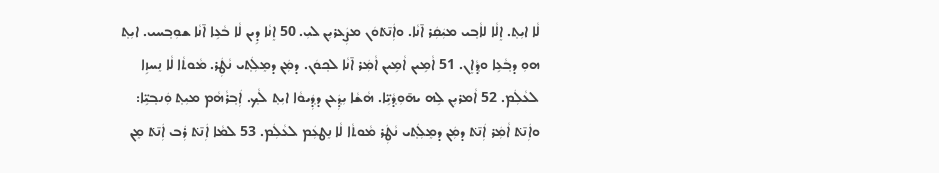ܠܵܐ ܐܝܼܬ݂. ܐܸܠܵܐ ܠܐܵܒ݂ܝ ܡܝܲܩܲܪ ܐ̄ܢܵܐ. ܘܐܲܢ̄ܬ݁ܘܿܢ ܡܨܲܥܪܝܼܢ ܠܝܼ. 50 ܐܸܢܵܐ ܕܹܝܢ ܠܵܐ ܒܵܥܹܐ ܐ̄ܢܵܐ ܫܘܼܒ݂ܚܝ. ܐܝܼܬ݂ ܗܘܼ ܕܒ݂ܵܥܹܐ ܘܕ݂ܵܐܸܢ. 51 ܐܵܡܹܝܢ ܐܵܡܹܝܢ ܐܵܡܲܪ ܐ̄ܢܵܐ ܠܟ݂ܘܿܢ. ܕܡܲܢ ܕܡܸܠܲܬ݂ܝ ܢܵܛܲܪ. ܡܵܘܬܵܐ ܠܵܐ ܢܸܚܙܹܐ ܠܥܵܠܲܡ. 52 ܐܵܡܪܝܼܢ ܠܹܗ ܝܗ̄ܘܼܕ݂ܵܝܹ̈ܐ. ܗܵܫܵܐ ܝܼܕ݂ܲܥܢ ܕܕ݂ܲܝܘܵܐ ܐܝܼܬ݂ ܠܵܟ݂. ܐܲܒ݂ܪܵܗܵܡ ܡܝܼܬ݂ ܘܲܢܒ݂ܝܹ̈ܐ: ܘܐܲܢ̄ܬ݁ ܐܵܡܲܪ ܐܲܢ̄ܬ݁ ܕܡܲܢ ܕܡܸܠܲܬ݂ܝ ܢܵܛܲܪ ܡܵܘܬܵܐ ܠܵܐ ܢܸܛܥܲܡ ܠܥܵܠܲܡ. 53 ܠܡܵܐ ܐܲܢ̄ܬ݁ ܪܲܒ ܐܲܢ̄ܬ݁ ܡܸܢ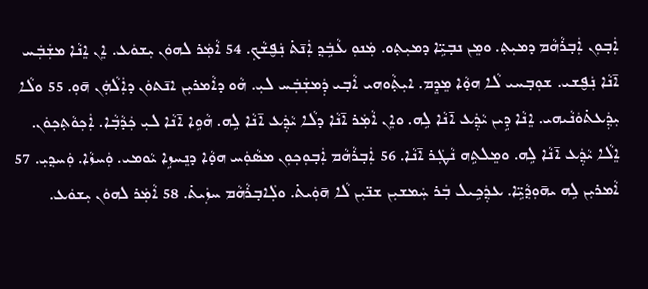ܐܲܒ݂ܘܼܢ ܐܲܒ݂ܪܵܗܵܡ ܕܡܝܼܬ݂. ܘܡܸܢ ܢܒ݂ܝܹ̈ܐ ܕܡܝܼܬ݂ܘ. ܡܲܢܘܼ ܥܵܒܹܿܕ݂ ܐܲܢ̄ܬ݁ ܢܲܦ̮ܫܵܟ݂. 54 ܐܵܡܲܪ ܠܗܘܿܢ ܝܼܫܘܿܥ. ܐܸܢ ܐܸܢܵܐ ܡܫܲܒܲܚ ܐ̄ܢܵܐ ܢܲܦ̮ܫܝ. ܫܘܼܒ݂ܚܝ ܠܵܐ ܗܘ̣ܵܐ ܡܸܕܸܡ. ܐܝܼܬ݂ܵܘܗܝ ܐܵܒ݂ܝ ܕܲܡܫܲܒܲܚ ܠܝܼ. ܗܵܘ ܕܐܵܡܪܝܼܢ ܐܢ̄ܬܘܿܢ ܕܐܲܠܵܗܲܢ ܗ̄ܘܼ. 55 ܘܠܵܐ ܝܼܕ݂ܲܥܬ݁ܘܿܢܵܝܗܝ. ܐܸܢܵܐ ܕܹܝܢ ܝܵܕ݂ܲܥ ܐ̄ܢܵܐ ܠܹܗ. ܘܐܸܢ ܐܵܡܲܪ ܐ̄ܢܵܐ ܕܠܵܐ ܝܵܕ݂ܲܥ ܐ̄ܢܵܐ ܠܹܗ. ܗܵܘܹܐ ܐ̄ܢܵܐ ܠܝܼ ܟܲܕܵܒ݂ܵܐ. ܐܲܟ݂ܘܵܬ݂ܟ݂ܘܿܢ. ܐܸܠܵܐ ܝܵܕ݂ܲܥ ܐ̄ܢܵܐ ܠܹܗ. ܘܡܸܠܬܹܗ ܢܵܛܲܪ ܐ̄ܢܵܐ. 56 ܐܲܒ݂ܪܵܗܵܡ ܐܲܒ݂ܘܼܟ݂ܘܼܢ ܡܣܵܘܲܚ ܗܘ̣ܵܐ ܕܢܸܚܙܹܐ ܝܵܘܡܝ. ܘܲܚܙܵܐ. ܘܲܚܕ݂ܝܼ. 57 ܐܵܡܪܝܼܢ ܠܹܗ ܝܗ̄ܘܼܕ݂ܵܝܹ̈ܐ. ܥܕ݂ܲܟܹܝܠ ܒܲܪ ܚܲܡܫܝܼܢ ܫܢ̈ܝܼܢ ܠܵܐ ܗ̄ܘܲܝܬ݁. ܘܠܲܐܒ݂ܪܵܗܵܡ ܚܙܲܝܬ݁. 58 ܐܵܡܲܪ ܠܗܘܿܢ ܝܼܫܘܿܥ.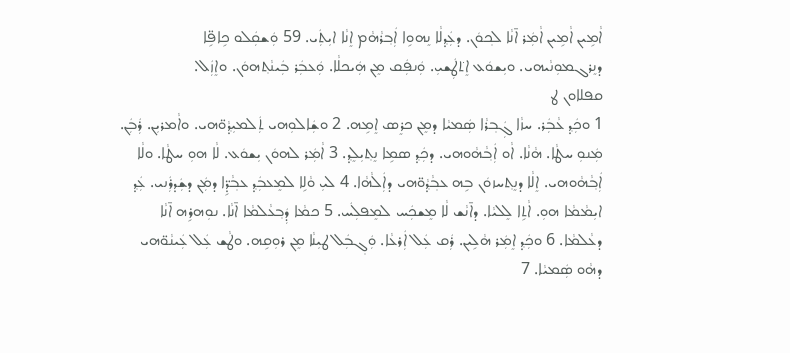ܐܵܡܹܝܢ ܐܵܡܹܝܢ ܐܵܡܲܪ ܐ̄ܢܵܐ ܠܟ݂ܘܿܢ. ܕܥܲܕ݂ܠܵܐ ܢܸܗܘܹܐ ܐܲܒ݂ܪܵܗܵܡ ܐܸܢܵܐ ܐܝܼܬܲܝ. 59 ܘܲܫܩܲܠܘ ܟܹܐܦܹ̈ܐ ܕܢܸܪܓܡܘܼܢܵܝܗܝ. ܘܝܼܫܘܿܥ ܐܸܬ݁ܛܲܫܝܼ. ܘܲܢܦܲܩ ܡܸܢ ܗܲܝܟܠܵܐ. ܘܲܥܒܲܪ ܒܲܝܢܵܬ݂ܗܘܿܢ. ܘܐܸܙܲܠ.
ܩܦܠܐܘܢ ܛ
1 ܘܟܲܕ݂ ܥܵܒܲܪ. ܚܙܵܐ ܓܲܒ݂ܪܵܐ ܣܲܡܝܵܐ ܕܡܸܢ ܟܪܸܣ ܐܸܡܹܗ. 2 ܘܫܲܐܠܘܼܗܝ ܬܲܠܡܝܼܕ݂ܵܘ̈ܗܝ. ܘܐܵܡܪܝܼܢ. ܪܲܒܲܢ. ܡܲܢܘܼ ܚܛܵܐ. ܗܵܢܵܐ. ܐܵܘ ܐܲܒ݂ܵܗܵܘܗܝ. ܕܟܲܕ݂ ܣܡܹܐ ܢܸܬ݂ܝܼܠܸܕ݂. 3 ܐܵܡܲܪ ܠܗܘܿܢ ܝܼܫܘܿܥ. ܠܵܐ ܗܘܼ ܚܛܵܐ. ܘܠܵܐ ܐܲܒ݂ܵܗܵܘܗܝ. ܐܸܠܵܐ ܕܢܸܬ݂ܚܙܘܿܢ ܒܹܗ ܥܒ݂ܵܕ݂ܵܘ̈ܗܝ ܕܐܲܠܵܗܵܐ. 4 ܠܝܼ ܘܵܠܹܐ ܠܡܸܥܒܲܕ݂ ܥܒ݂ܵܕܹ̈ܐ ܕܡܲܢ ܕܫܲܕܪܲܢܝ. ܥܲܕ݂ ܐܝܼܡܵܡܵܐ ܗܘܼ. ܐܵܬܹܐ ܠܸܠܝܵܐ. ܕܐ̄ܢܵܫ ܠܵܐ ܡܸܫܟܲܚ ܠܡܸܦܠܲܚ. 5 ܟܡܵܐ ܕܲܒ݂ܥܵܠܡܵܐ ܐ̄ܢܵܐ. ܢܘܼܗܪܹܗ ܐ̄ܢܵܐ ܕܥܵܠܡܵܐ. 6 ܘܟܲܕ݂ ܐܸܡܲܪ ܗܵܠܹܝܢ. ܪܲܩ ܥܲܠ ܐܲܪܥܵܐ. ܘܲܓ݂ܒܲܠ ܛܝܼܢܵܐ ܡܸܢ ܪܘܼܩܹܗ. ܘܛܵܫ ܥܲܠ ܥܲܝܢܵܘ̈ܗܝ ܕܗܵܘ ܣܲܡܝܵܐ. 7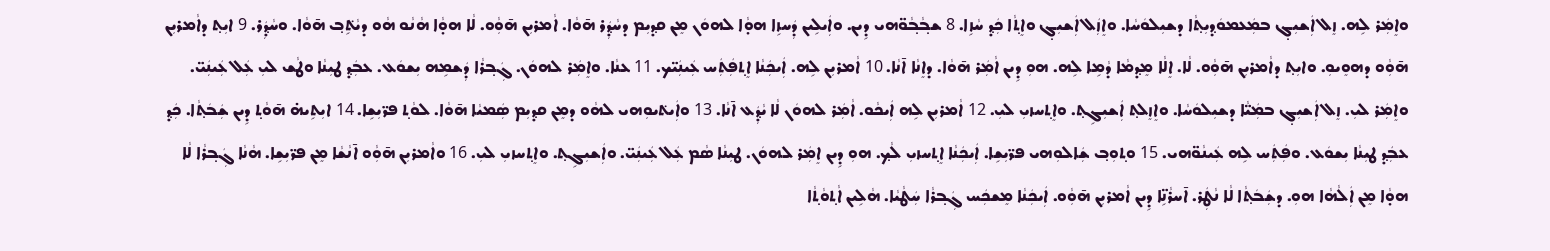ܘܐܸܡܲܪ ܠܹܗ. ܙܸܠ ܐܲܫܝܼܓ݂ ܒܡܲܥܡܘܿܕ݂ܝܼܬ݂ܵܐ ܕܫܝܼܠܘܿܚܵܐ. ܘܐܸܙܲܠ ܐܲܫܝܼܓ݂ ܘܐܸܬ݂ܵܐ ܟܲܕ݂ ܚܵܙܹܐ. 8 ܫܒ݂ܵܒ݂ܵܘ̈ܗܝ ܕܹܝܢ. ܘܐܲܝܠܹܝܢ ܕܲܚܙܹܐ ܗܘ̣ܵܐ ܠܗܘܿܢ ܡܸܢ ܩܕ݂ܝܼܡ ܕܚܵܕ݂ܲܪ ܗ̄ܘܵܐ. ܐܵܡܪܝܼܢ ܗ̄ܘܼܵܘ. ܠܵܐ ܗܘ̣ܵܐ ܗܵܢܵܘ ܗܵܘ ܕܝܵܬܹ݁ܒ݂ ܗ̄ܘܵܐ. ܘܚܵܕ݂ܲܪ. 9 ܐܝܼܬ݂ ܕܐܵܡܪܝܼܢ ܗ̄ܘܼܵܘ ܕܗܘܸܝܘܼ. ܘܐܝܼܬ݂ ܕܐܵܡܪܝܼܢ ܗ̄ܘܼܵܘ. ܠܵܐ. ܐܸܠܵܐ ܡܸܕ݂ܡܵܐ ܕܵܡܹܐ ܠܹܗ. ܗܘܼ ܕܹܝܢ ܐܵܡܲܪ ܗ̄ܘܵܐ. ܕܐܸܢܵܐ ܐ̄ܢܵܐ. 10 ܐܵܡܪܝܼܢ ܠܹܗ. ܐܲܝܟܲܢܵܐ ܐܸܬ݂ܦܲܬܲܚ ܥܲܝܢܲܝ̈ܟ. 11 ܥܢܵܐ. ܘܐܸܡܲܪ ܠܗܘܿܢ. ܓܲܒ݂ܪܵܐ ܕܲܫܡܹܗ ܝܼܫܘܿܥ. ܥܒܲܕ݂ ܛܝܼܢܵܐ ܘܛܵܫ ܠܝܼ ܥܲܠ ܥܲܝܢܲܝ̈. ܘܐܸܡܲܪ ܠܝܼ. ܙܸܠ ܐܲܫܝܼܓ݂ ܒܡܲܝ̈ܵܐ ܕܫܝܼܠܘܿܚܵܐ. ܘܐܸܙܸܠܬ݂ ܐܲܫܝܼܓܹܬ݂. ܘܐܸܬ݂ܚܙܝܼ ܠܝܼ. 12 ܐܵܡܪܝܼܢ ܠܹܗ ܐܲܝܟܵܘ. ܐܵܡܲܪ ܠܗܘܿܢ ܠܵܐ ܝܵܕ݂ܲܥ ܐ̄ܢܵܐ. 13 ܘܐܲܝܬ݁ܝܘܼܗܝ ܠܗܵܘ ܕܡܸܢ ܩܕ݂ܝܼܡ ܣܲܡܝܵܐ ܗ̄ܘܵܐ. ܠܘܵܬ݂ ܦܪ̈ܝܼܫܹܐ. 14 ܐܝܼܬܹܝܗ̇ ܗ̄ܘܵܬ݂ ܕܹܝܢ ܫܲܒܿܬ݂ܵܐ. ܟܲܕ݂ ܥܒܲܕ݂ ܛܝܼܢܵܐ ܝܼܫܘܿܥ. ܘܦܲܬܲܚ ܠܹܗ ܥܲܝܢܵܘ̈ܗܝ. 15 ܘܬ݂ܘܼܒ݂ ܫܲܐܠܘܼܗܝ ܦܪ̈ܝܼܫܹܐ. ܐܲܝܟܲܢܵܐ ܐܸܬ݂ܚܙܝܼ ܠܵܟ݂. ܗܘܼ ܕܹܝܢ ܐܸܡܲܪ ܠܗܘܿܢ. ܛܝܼܢܵܐ ܣܵܡ ܥܲܠ ܥܲܝܢܲܝ̈. ܘܐܲܫܝܼܓܹܬ݂. ܘܐܸܬ݂ܚܙܝܼ ܠܝܼ. 16 ܘܐܵܡܪܝܼܢ ܗ̄ܘܼܵܘ ܐ̄ܢܵܫܵܐ ܡܸܢ ܦܪ̈ܝܼܫܹܐ. ܗܵܢܵܐ ܓܲܒ݂ܪܵܐ ܠܵܐ ܗܘ̣ܵܐ ܡܸܢ ܐܲܠܵܗܵܐ ܗܘܼ. ܕܫܲܒܿܬ݂ܵܐ ܠܵܐ ܢܵܛܲܪ. ܐ̄ܚܪܵܢܹ̈ܐ ܕܹܝܢ ܐܵܡܪܝܼܢ ܗ̄ܘܼܵܘ. ܐܲܝܟܲܢܵܐ ܡܸܫܟܲܚ ܓܲܒ݂ܪܵܐ ܚܲܛܵܝܵܐ. ܗܵܠܹܝܢ ܐܵܬ݂ܘܵܬ݂ܵܐ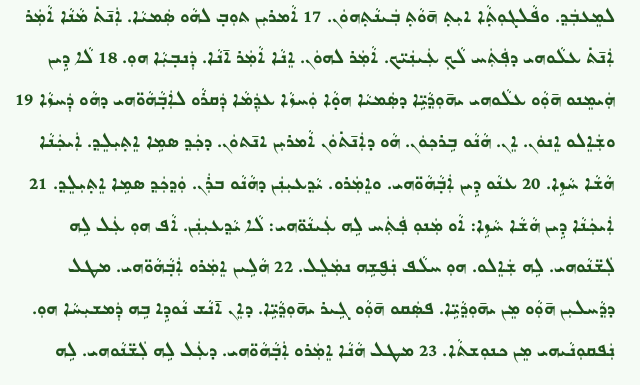ܠܡܸܥܒܲܕ݂. ܘܦܵܠܓܘܼܬ݂ܵܐ ܐܝܼܬ݂ ܗ̄ܘܵܬ݂ ܒܲܝܢܵܬ݂ܗܘܿܢ. 17 ܐܵܡܪܝܼܢ ܬܘܼܒ݂ ܠܗܵܘ ܣܲܡܝܵܐ. ܐܲܢ̄ܬ݁ ܡܵܢܵܐ ܐܵܡܲܪ ܐܲܢ̄ܬ݁ ܥܠܵܘܗܝ ܕܦܲܬܲܚ ܠܵܟ݂ ܥܲܝܢܲܝ̈ܟ. ܐܵܡܲܪ ܠܗܘܿܢ. ܐܸܢܵܐ ܐܵܡܲܪ ܐ̄ܢܵܐ. ܕܲܢܒ݂ܝܼܵܐ ܗܘܼ. 18 ܠܵܐ ܕܹܝܢ ܗܲܝܡܸܢܘ ܗ̄ܘܼܵܘ ܥܠܵܘܗܝ ܝܗ̄ܘܼܕ݂ܵܝܹ̈ܐ ܕܣܲܡܝܵܐ ܗܘ̣ܵܐ ܘܲܚܙܵܐ ܥܕ݂ܲܡܵܐ ܕܲܩܪܵܘ ܠܐܲܒ݂ܵܗܵܘ̈ܗܝ ܕܗܵܘ ܕܲܚܙܵܐ 19 ܘܫܲܐܸܠܘ ܐܸܢܘܿܢ. ܐܸܢ. ܗܵܢܵܘ ܒܹܪܟ݂ܘܿܢ. ܗܵܘ ܕܐܲܢ̄ܬ݁ܘܿܢ ܐܵܡܪܝܼܢ ܐܢ̄ܬܘܿܢ. ܕܟܲܕ݂ ܣܡܹܐ ܐܸܬ݂ܝܼܠܸܕ݂. ܐܲܝܟܲܢܵܐ ܗܵܫܵܐ ܚܵܙܹܐ. 20 ܥܢܵܘ ܕܹܝܢ ܐܲܒ݂ܵܗܵܘ̈ܗܝ. ܘܐܸܡܲܪܘ. ܝܵܕ݂ܥܝܼܢܲܢ ܕܗܵܢܵܘ ܒܪܲܢ. ܘܲܕ݂ܟܲܕ݂ ܣܡܹܐ ܐܸܬ݂ܝܼܠܸܕ݂. 21 ܐܲܝܟܲܢܵܐ ܕܹܝܢ ܗܵܫܵܐ ܚܵܙܹܐ: ܐܵܘ ܡܲܢܘܼ ܦܲܬܲܚ ܠܹܗ ܥܲܝܢܵܘ̈ܗܝ: ܠܵܐ ܝܵܕ݂ܥܝܼܢܲܢ. ܐܵܦ ܗܘܼ ܥܲܠ ܠܹܗ ܠܲܫ̈ܢܵܘܗܝ. ܠܹܗ ܫܲܐܸܠܘ. ܗܘܼ ܚܠܵܦ ܢܲܦ̮ܫܹܗ ܢܡܲܠܸܠ. 22 ܗܵܠܹܝܢ ܐܸܡܲܪܘ ܐܲܒ݂ܵܗܵܘ̈ܗܝ. ܡܛܠ ܕܕ݂ܵܚܠܝܼܢ ܗ̄ܘܼܵܘ ܡܸܢ ܝܗ̄ܘܼܕ݂ܵܝܹ̈ܐ. ܦܣܲܩܘ ܗ̄ܘܼܵܘ ܓܹܝܪ ܝܗ̄ܘܼܕ݂ܵܝܹ̈ܐ. ܕܐܸܢ ܐ̄ܢܵܫ ܢܵܘܕܹܐ ܒܹܗ ܕܲܡܫܝܼܚܵܐ ܗܘܼ. ܢܲܦܩܘܼܢܵܝܗܝ ܡܸܢ ܟܢܘܼܫܬܵܐ. 23 ܡܛܠ ܗܵܢܵܐ ܐܸܡܲܪܘ ܐܲܒ݂ܵܗܵܘ̈ܗܝ. ܕܥܲܠ ܠܹܗ ܠܲܫ̈ܢܵܘܗܝ. ܠܹܗ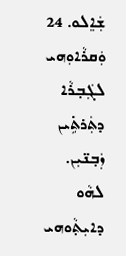ܫܲܐܸܠܘ. 24 ܘܲܩܪܵܐܘܼܗܝ ܠܓܲܒ݂ܪܵܐ ܕܬܲܪܬܹ݁ܝܢ ܙܲܒ݂ܢ̈ܝܼܢ. ܠܗܵܘ ܕܐܝܼܬ݂ܵܘܗܝ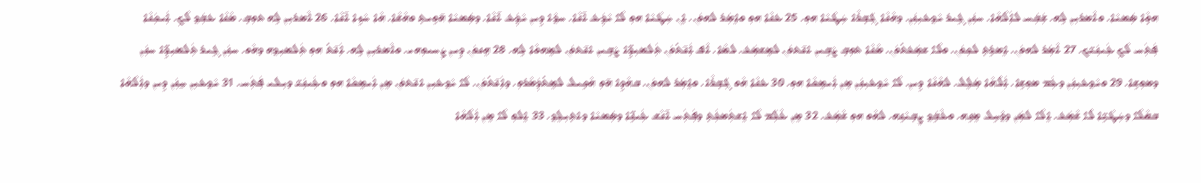ܗܘ̣ܵܐ ܣܲܡܝܵܐ. ܘܐܵܡܪܝܼܢ ܠܹܗ. ܫܲܒܲܚ ܠܐܲܠܵܗܵܐ. ܚܢܲܢ ܓܹܝܪ ܝܵܕ݂ܥܝܼܢܲܢ. ܕܗܵܢܵܐ ܓܲܒ݂ܪܵܐ ܚܲܛܵܝܵܐ ܗܘܼ. 25 ܥܢܵܐ ܗܘܼ ܘܐܸܡܲܪ ܠܗܘܿܢ. ܐܸܢ ܚܲܛܵܝܵܐ ܗܘܼ ܠܵܐ ܝܵܕ݂ܲܥ ܐ̄ܢܵܐ. ܚܕ݂ܵܐ ܕܹܝܢ ܝܵܕ݂ܲܥ ܐ̄ܢܵܐ. ܕܣܲܡܝܵܐ ܗ̄ܘܹܝܬ݂ ܘܗܵܫܵܐ. ܗܵܐ ܚܵܙܹܐ ܐ̄ܢܵܐ. 26 ܐܵܡܪܝܼܢ ܠܹܗ ܬܘܼܒ݂. ܡܵܢܵܐ ܥܒܲܕ݂ ܠܵܟ݂. ܐܲܝܟܲܢܵܐ ܦܲܬܲܚ ܠܵܟ݂ ܥܲܝܢܲܝ̈ܟ. 27 ܐܵܡܲܪ ܠܗܘܿܢ. ܐܸܡܪܹܬ݂ ܠܟ݂ܘܿܢ. ܘܠܵܐ ܫܡܲܥܬ݁ܘܿܢ. ܡܵܢܵܐ ܬܘܼܒ݂ ܨܵܒܹܝܢ ܐܢ̄ܬܘܿܢ ܠܡܸܫܡܲܥ. ܠܡܵܐ. ܐܵܦ ܐܲܢ̄ܬ݁ܘܿܢ ܬܲܠܡܝܼܕܹ̈ܐ ܨܵܒܹܝܢ ܐܢ̄ܬܘܿܢ ܠܡܸܗܘܵܐ ܠܹܗ. 28 ܗܸܢܘܿܢ ܕܹܝܢ ܨܲܚܝܘܼܗܝ. ܘܐܵܡܪܝܼܢ ܠܹܗ. ܐܲܢ̄ܬ݁ ܗܘܼ ܬܲܠܡܝܼܕ݂ܗ ܕܗܵܘ. ܚܢܲܢ ܓܹܝܪ ܬܲܠܡܝܼܕܹ̈ܐ ܚܢܲܢ ܕܡܘܼܫܹܐ. 29 ܘܝܵܕ݂ܥܝܼܢܲܢ ܕܥܲܡ ܡܘܼܫܹܐ. ܐܲܠܵܗܵܐ ܡܲܠܸܠ. ܠܗܵܢܵܐ ܕܹܝܢ. ܠܵܐ ܝܵܕ݂ܥܝܼܢܲܢ ܡܸܢ ܐܲܝܡܸܟܵܐ ܗܘܼ. 30 ܥܢܵܐ ܗܵܘ ܓܲܒ݂ܪܵܐ. ܘܐܸܡܲܪ ܠܗܘܿܢ. ܒܗܵܕܹܐ ܗ̄ܘܼ ܗܵܟܹܝܠ ܠܡܸܬ݁ܕܲܡܵܪܘܼ. ܕܐܲܢ̄ܬ݁ܘܿܢ. ܠܵܐ ܝܵܕ݂ܥܝܼܢ ܐܢ̄ܬܘܿܢ ܡܸܢ ܐܲܝܡܸܟܵܐ ܗܘܼ ܘܥܲܝܢܲܝ̈ ܕܝܼܠܝ ܦܲܬܲܚ. 31 ܝܵܕ݂ܥܝܼܢ ܚ̱ܢܲܢ ܕܹܝܢ ܕܐܲܠܵܗܵܐ ܒܩܵܠܵܐ ܕܚܲܛܵܝܹ̈ܐ ܠܵܐ ܫܵܡܲܥ. ܐܸܠܵܐ ܠܡܲܢ ܕܕ݂ܵܚܹܠ ܡܸܢܹܗ. ܘܥܵܒܹܿܕ݂ ܨܸܒ݂ܝܵܢܹܗ. ܠܗܵܘ ܗܘܼ ܫܵܡܲܥ. 32 ܡܸܢ ܥܵܠܲܡ ܠܵܐ ܐܸܫܬܲܡܥܲܬ݂ ܕܦܲܬܲܚ ܐ̄ܢܵܫ ܥܲܝܢܹ̈ܐ ܕܣܲܡܝܵܐ ܕܐܬ݂ܝܼܠܸܕ݂. 33 ܐܸܠܘܼ ܠܵܐ ܡܸܢ ܐܲܠܵܗܵܐ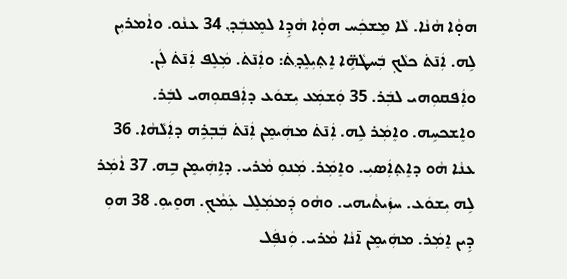ܗܘ̣ܵܐ ܗܵܢܵܐ. ܠܵܐ ܡܸܫܟܲܚ ܗܘ̣ܵܐ ܗܵܕܹܐ ܠܡܸܥܒܲܕ݂. 34 ܥܢܵܘ. ܘܐܵܡܪܝܼܢ ܠܹܗ. ܐܲܢ̄ܬ݁ ܟܠܵܟ݂ ܒܲܚܛܵܗܹ̈ܐ ܐܸܬ݂ܝܼܠܸܕ݂ܬ݁: ܘܐܲܢ̄ܬ݁. ܡܲܠܸܦ ܐܲܢ̄ܬ݁ ܠܲܢ. ܘܐܲܦܩܘܼܗܝ ܠܒܲܪ. 35 ܘܲܫܡܲܥ ܝܼܫܘܿܥ ܕܐܲܦܩܘܼܗܝ ܠܒܲܪ. ܘܐܸܫܟܚܹܗ. ܘܐܸܡܲܪ ܠܹܗ. ܐܲܢ̄ܬ݁ ܡܗܲܝܡܸܢ ܐܲܢ̄ܬ݁ ܒܲܒ݂ܪܹܗ ܕܐܲܠܵܗܵܐ. 36 ܥܢܵܐ ܗܵܘ ܕܐܸܬ݂ܐܲܣܝܼ. ܘܐܸܡܲܪ. ܡܲܢܘܼ ܡܵܪܝ. ܕܐܹܗܲܝܡܸܢ ܒܹܗ. 37 ܐܵܡܲܪ ܠܹܗ ܝܼܫܘܿܥ. ܚܙܲܝܬܵܝܗܝ. ܘܗܵܘ ܕܲܡܡܲܠܸܠ ܥܲܡܵܟ݂. ܗܘܸܝܘܼ. 38 ܗܘܼ ܕܹܝܢ ܐܸܡܲܪ. ܡܗܲܝܡܸܢ ܐ̄ܢܵܐ ܡܵܪܝ. ܘܲܢܦܲܠ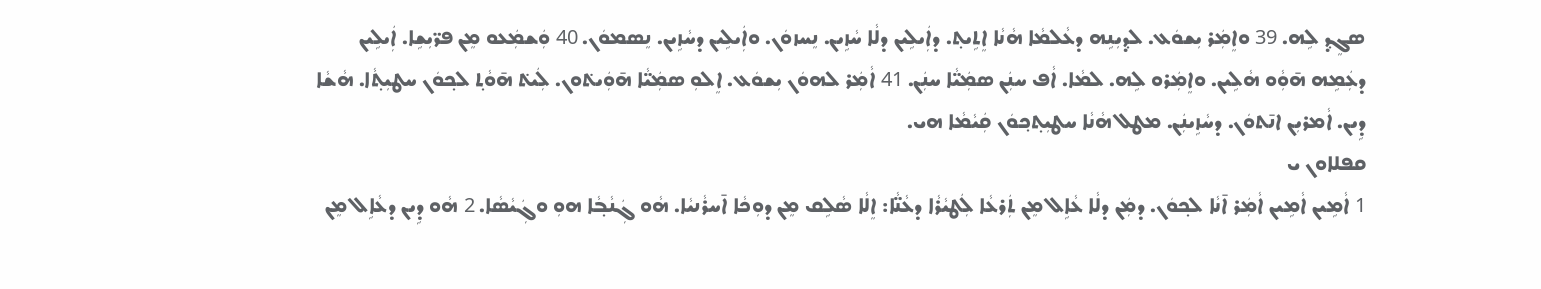ܣܓܸܕ݂ ܠܹܗ. 39 ܘܐܸܡܲܪ ܝܼܫܘܿܥ. ܠܕ݂ܝܼܢܹܗ ܕܥܵܠܡܵܐ ܗܵܢܵܐ ܐܸܬܹܝܬ݂. ܕܐܲܝܠܹܝܢ ܕܠܵܐ ܚܵܙܹܝܢ. ܢܸܚܙܘܿܢ. ܘܐܲܝܠܹܝܢ ܕܚܵܙܹܝܢ. ܢܸܣܡܘܿܢ. 40 ܘܲܫܡܲܥܘ ܡܸܢ ܦܪ̈ܝܼܫܹܐ. ܐܲܝܠܹܝܢ ܕܥܲܡܹܗ ܗ̄ܘܼܵܘ ܗܵܠܹܝܢ. ܘܐܸܡܲܪܘ ܠܹܗ. ܠܡܵܐ. ܐܵܦ ܚܢܲܢ ܣܡܲܝ̈ܵܐ ܚܢܲܢ. 41 ܐܵܡܲܪ ܠܗܘܿܢ ܝܼܫܘܿܥ. ܐܸܠܘܼ ܣܡܲܝ̈ܵܐ ܗ̄ܘܲܝܬ݁ܘܢ. ܠܲܝܬ݁ ܗ̄ܘܵܬ݂ ܠܟ݂ܘܿܢ ܚܛܝܼܬ݂ܵܐ. ܗܵܫܵܐ ܕܹܝܢ. ܐܵܡܪܝܼܢ ܐܢ̄ܬܘܿܢ. ܕܚܵܙܹܝܢܲܢ. ܡܛܠ ܗܵܢܵܐ ܚܛܝܼܬ݂ܟ݂ܘܿܢ ܩܲܝܵܡܵܐ ܗܝ.
ܩܦܠܐܘܢ ܝ
1 ܐܵܡܹܝܢ ܐܵܡܹܝܢ ܐܵܡܲܪ ܐ̄ܢܵܐ ܠܟ݂ܘܿܢ. ܕܡܲܢ ܕܠܵܐ ܥܵܐܹܠ ܡܸܢ ܬܲܪܥܵܐ ܠܲܛܝܵܪܵܐ ܕܥܵܢ̈ܵܐ: ܐܸܠܵܐ ܣܵܠܹܩ ܡܸܢ ܕܘܼܟܵܐ ܐ̄ܚܪܵܢܝܵܐ. ܗܵܘ ܓܲܢܵܒ݂ܵܐ ܗܘܼ ܘܓܲܝܵܣܵܐ. 2 ܗܵܘ ܕܹܝܢ ܕܥܵܐܹܠ ܡܸܢ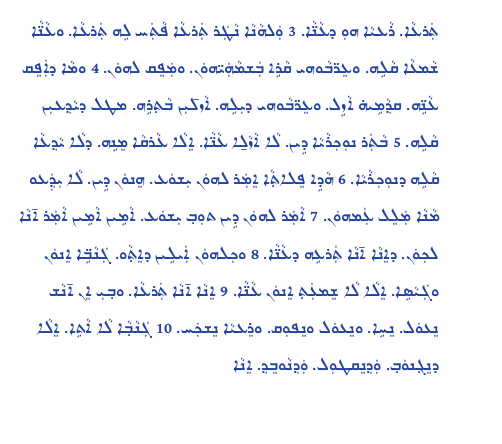ܬܲܪܥܵܐ. ܪܵܥܝܵܐ ܗܘܼ ܕܥܵܢ̈ܵܐ. 3 ܘܲܠܗܵܢܵܐ ܢܵܛܲܪ ܬܲܪܥܵܐ ܦܵܬܲܚ ܠܹܗ ܬܲܪܥܵܐ. ܘܥܵܢ̈ܵܐ ܫܵܡܥܵܐ ܩܵܠܹܗ. ܘܥܸܪ̈ܒܵܘܗܝ ܩܵܪܹܐ ܒܲܫܡܵܗܲܝ̈ܗܘܿܢ. ܘܡܲܦܸܩ ܠܗܘܿܢ. 4 ܘܡܵܐ ܕܐܲܦܸܩ ܥܵܢܹ̈ܗ. ܩܕ݂ܵܡܹܝܗ̇ ܐܵܙܹܠ. ܘܥܸܪ̈ܒܵܘܗܝ ܕܝܼܠܹܗ. ܐܵܙܠ̄ܝܼܢ ܒܵܬ݂ܪܹܗ. ܡܛܠ ܕܝܵܕ݂ܥܝܼܢ ܩܵܠܹܗ. 5 ܒܵܬܲܪ ܢܘܼܟ݂ܪܵܝܵܐ ܕܹܝܢ. ܠܵܐ ܐܵܙܵܠ̱ܐ ܥܵܢ̈ܵܐ. ܐܸܠܵܐ ܥܵܪܩܵܐ ܡܸܢܹܗ. ܕܠܵܐ ܝܵܕ݂ܥܵܐ ܩܵܠܹܗ ܕܢܘܼܟ݂ܪܵܝܵܐ. 6 ܗܵܕܹܐ ܦܸܠܐܬ݂ܵܐ ܐܸܡܲܪ ܠܗܘܿܢ ܝܼܫܘܿܥ. ܗܸܢܘܿܢ ܕܹܝܢ. ܠܵܐ ܝܼܕ݂ܲܥܘ ܡܵܢܵܐ ܡܲܠܸܠ ܥܲܡܗܘܿܢ. 7 ܐܵܡܲܪ ܠܗܘܿܢ ܕܹܝܢ ܬܘܼܒ݂ ܝܼܫܘܿܥ. ܐܵܡܹܝܢ ܐܵܡܹܝܢ ܐܵܡܲܪ ܐ̄ܢܵܐ ܠܟ݂ܘܿܢ. ܕܐܸܢܵܐ ܐ̄ܢܵܐ ܬܲܪܥܹܗ ܕܥܵܢ̈ܵܐ. 8 ܘܟ݂ܠܗܘܿܢ ܐܲܝܠܹܝܢ ܕܐܸܬ݂ܵܘ. ܓܲܢܵܒܹ̈ܐ ܐܸܢܘܿܢ ܘܓܲܝܵܣܹܐ. ܐܸܠܵܐ ܠܵܐ ܫܸܡܥܲܬ݂ ܐܸܢܘܿܢ ܥܵܢ̈ܵܐ. 9 ܐܸܢܵܐ ܐ̄ܢܵܐ ܬܲܪܥܵܐ. ܘܒ݂ܝܼ ܐܸܢ ܐ̄ܢܵܫ ܢܸܥܘܿܠ. ܢܸܚܹܐ. ܘܢܸܥܘܿܠ ܘܢܸܦܘܼܩ. ܘܪܸܥܝܵܐ ܢܸܫܟܲܚ. 10 ܓܲܢܵܒ݂ܵܐ ܠܵܐ ܐܵܬܹܐ. ܐܸܠܵܐ ܕܢܸܓ݂ܢܘܿܒ݂. ܘܲܕ݂ܢܸܩܛܘܼܠ. ܘܲܕ݂ܢܵܘܒܸܕ݂. ܐܸܢܵܐ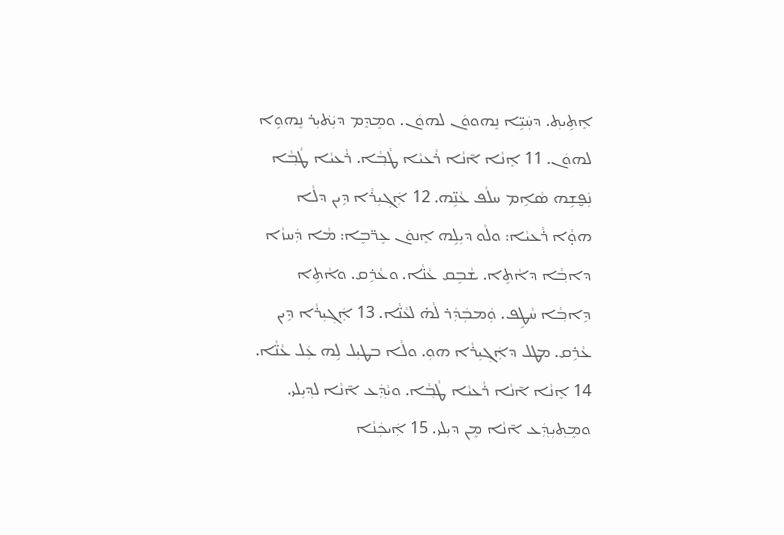ܐܸܬܹܝܬ݂. ܕܚܲܝܹ̈ܐ ܢܸܗܘܘܿܢ ܠܗܘܿܢ. ܘܡܸܕܸܡ ܕܝܲܬ݁ܝܼܪ ܢܸܗܘܹܐ ܠܗܘܿܢ. 11 ܐܸܢܵܐ ܐ̄ܢܵܐ ܪܵܥܝܵܐ ܛܵܒ݂ܵܐ. ܪܵܥܝܵܐ ܛܵܒ݂ܵܐ ܢܲܦ̮ܫܹܗ ܣܵܐܹܡ ܚܠܵܦ ܥܵܢܹ̈ܗ. 12 ܐܲܓ݂ܝܼܪܵܐ ܕܹܝܢ ܕܠܵܐ ܗܘ̣ܵܐ ܪܵܥܝܵܐ: ܘܠܵܘ ܕܝܼܠܹܗ ܐܸܢܘܿܢ ܥܸܪ̈ܒܸܐ: ܡܵܐ ܕܲܚܙܵܐ ܕܐܒ݂ܵܐ ܕܐܵܬܹܐ. ܫܵܒܹܩ ܥܵܢ̈ܵܐ. ܘܥܵܪܹܩ. ܘܐܵܬܹܐ ܕܹܐܒ݂ܵܐ ܚܵܛܹܦ. ܘܲܡܒܲܕܲܪ ܠܵܗ̇ ܠܥܵܢ̈ܵܐ. 13 ܐܲܓ݂ܝܼܪܵܐ ܕܹܝܢ ܥܵܪܹܩ. ܡܛܠ ܕܐܲܓ݂ܝܼܪܵܐ ܗܘܼ. ܘܠܵܐ ܒܛܝܼܠ ܠܹܗ ܥܲܠ ܥܵܢ̈ܵܐ. 14 ܐܸܢܵܐ ܐ̄ܢܵܐ ܪܵܥܝܵܐ ܛܵܒ݂ܵܐ. ܘܝܵܕ݂ܲܥ ܐ̄ܢܵܐ ܠܕ݂ܝܼܠܝ. ܘܡܸܬ݂ܝܼܕ݂ܲܥ ܐ̄ܢܵܐ ܡܸܢ ܕܝܼܠܝ. 15 ܐܲܝܟܲܢܵܐ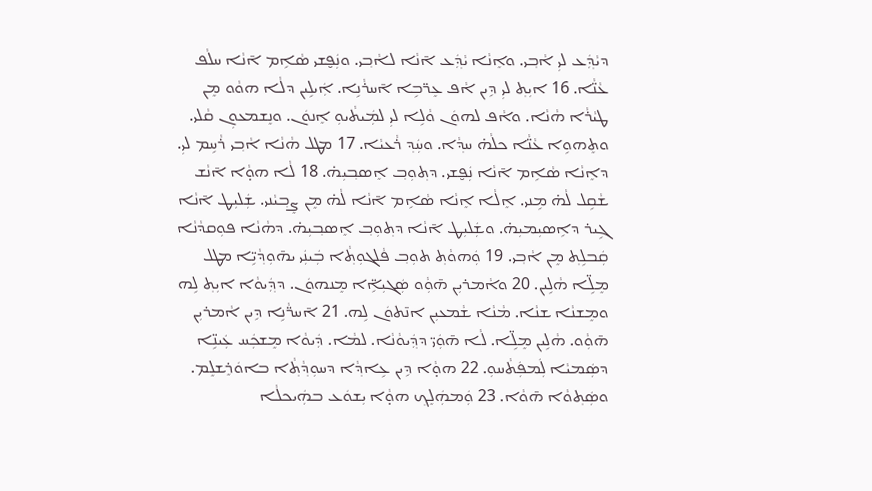ܕܝܵܕ݂ܲܥ ܠܝܼ ܐܵܒ݂ܝ. ܘܐܸܢܵܐ ܝܵܕ݂ܲܥ ܐ̄ܢܵܐ ܠܐܵܒ݂ܝ. ܘܢܲܦ̮ܫܝ ܣܵܐܹܡ ܐ̄ܢܵܐ ܚܠܵܦ ܥܵܢ̈ܵܐ. 16 ܐܝܼܬ݂ ܠܝܼ ܕܹܝܢ ܐܵܦ ܥܸܪ̈ܒܹܐ ܐ̄ܚܪܵܢܹܐ. ܐܲܝܠܹܝܢ ܕܠܵܐ ܗܘܵܘ ܡܸܢ ܛܝܵܪܵܐ ܗܵܢܵܐ. ܘܐܵܦ ܠܗܘܿܢ ܘܵܠܹܐ ܠܝܼ ܠܡܲܝܬܵܝܘܼ ܐܸܢܘܿܢ. ܘܢܸܫܡܥܘܼܢ ܩܵܠܝ. ܘܬܸܗܘܹܐ ܥܵܢ̈ܵܐ ܟܠܵܗ̇ ܚܕ݂ܵܐ. ܘܚܲܕ݂ ܪܵܥܝܵܐ. 17 ܡܛܠ ܗܵܢܵܐ ܐܵܒ݂ܝ ܪܵܚܹܡ ܠܝܼ. ܕܐܸܢܵܐ ܣܵܐܹܡ ܐ̄ܢܵܐ ܢܲܦ̮ܫܝ. ܕܬ݂ܘܼܒ݂ ܐܸܣܒ݂ܝܼܗ̇. 18 ܠܵܐ ܗܘ̣ܵܐ ܐ̄ܢܵܫ ܫܵܩܹܠ ܠܵܗ̇ ܡܹܢܝ. ܐܸܠܵܐ ܐܸܢܵܐ ܣܵܐܹܡ ܐ̄ܢܵܐ ܠܵܗ̇ ܡܸܢ ܨܸܒ݂ܝܵܢܝ. ܫܲܠܝܼܛ ܐ̄ܢܵܐ ܓܹܝܪ ܕܐܹܣܝܼܡܝܼܗ̇. ܘܫܲܠܝܼܛ ܐ̄ܢܵܐ ܕܬ݂ܘܼܒ݂ ܐܸܣܒ݂ܝܼܗ̇. ܕܗܵܢܵܐ ܦܘܼܩܕܵܢܵܐ ܩܲܒܠܹܬ݂ ܡܸܢ ܐܵܒ݂ܝ. 19 ܘܲܗܘܵܬ݂ ܬܘܼܒ݂ ܦܵܠܓܘܼܬ݂ܵܐ ܒܲܝܢܲܝ ܝܗ̄ܘܼܕ݂ܵܝܹ̈ܐ ܡܛܠ ܡܸܠܹ̈ܐ ܗܵܠܹܝܢ. 20 ܘܐܵܡܪܝܼܢ ܗ̄ܘܼܵܘ ܣܲܓܝܼܐܹ̈ܐ ܡܸܢܗܘܿܢ. ܕܕ݂ܲܝܘܵܐ ܐܝܼܬ݂ ܠܹܗ ܘܡܸܫܢܵܐ ܫܢܵܐ. ܡܵܢܵܐ ܫܵܡܥܝܼܢ ܐܢ̄ܬܘܿܢ ܠܹܗ. 21 ܐ̄ܚܪ̈ܵܢܹܐ ܕܹܝܢ ܐܵܡܪܝܼܢ ܗ̄ܘܼܵܘ. ܗܵܠܹܝܢ ܡܸܠܹ̈ܐ. ܠܵܐ ܗ̄ܘܲܝ̈ ܕܕ݂ܲܝܘܵܢܵܐ. ܠܡܵܐ. ܕܲܝܘܵܐ ܡܸܫܟܲܚ ܥܲܝܢܹ̈ܐ ܕܣܲܡܝܵܐ ܠܲܡܦܲܬܵܚܘܼ. 22 ܗܘ̣ܵܐ ܕܹܝܢ ܥܹܐܕ݂ܵܐ ܕܚܘܼܕ݂ܵܬ݂ܵܐ ܒܐܘܿܪܸܫܠܸܡ. ܘܣܲܬ݂ܘܵܐ ܗ̄ܘܵܐ. 23 ܘܲܡܗܲܠܸܟ݂ ܗܘ̣ܵܐ ܝܼܫܘܿܥ ܒܗܲܝܟܠܵܐ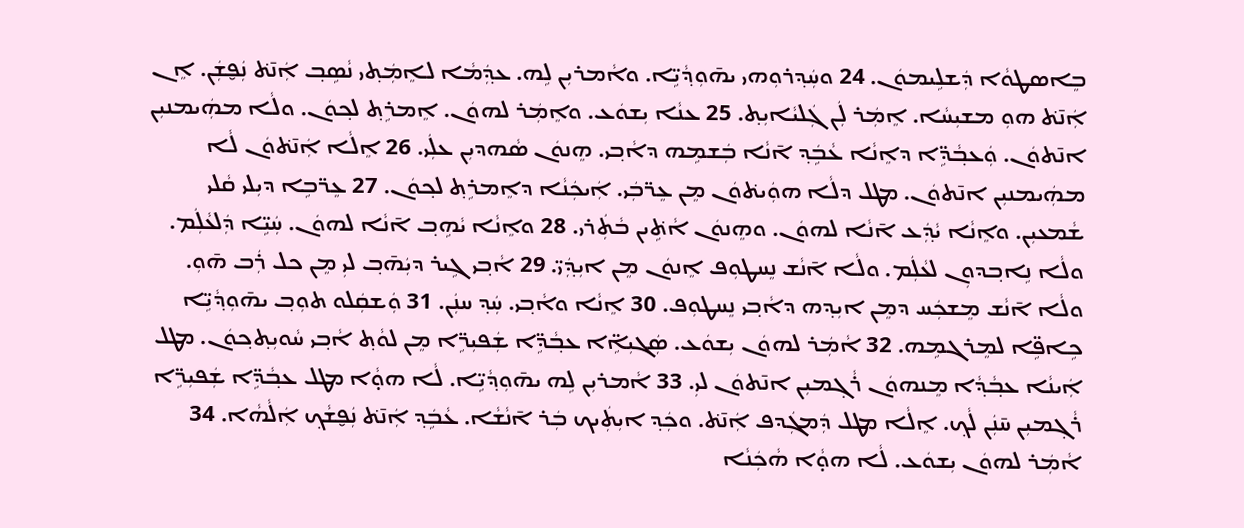ܒܸܐܣܛܘܵܐ ܕܲܫܠܹܝܡܘܿܢ. 24 ܘܚܲܕ݂ܪܘܼܗܝ ܝܗ̄ܘܼܕ݂ܵܝܹ̈ܐ. ܘܐܵܡܪܝܼܢ ܠܹܗ. ܥܕ݂ܲܡܵܐ ܠܐܸܡܲܬ݂ܝ ܢܵܣܹܒ݂ ܐܲܢ̄ܬ݁ ܢܲܦ̮ܫܲܢ. ܐܸܢ ܐܲܢ̄ܬ݁ ܗܘܼ ܡܫܝܼܚܵܐ. ܐܸܡܲܪ ܠܲܢ ܓܲܠܝܵܐܝܼܬ݂. 25 ܥܢܵܐ ܝܼܫܘܿܥ. ܘܐܸܡܲܪ ܠܗܘܿܢ. ܐܸܡܪܹܬ݂ ܠܟ݂ܘܿܢ. ܘܠܵܐ ܡܗܲܝܡܢܝܼܢ ܐܢ̄ܬܘܿܢ. ܘܲܥܒ݂ܵܕܹ̈ܐ ܕܐܸܢܵܐ ܥܵܒܹܿܕ݂ ܐ̄ܢܵܐ ܒܲܫܡܹܗ ܕܐܵܒ݂ܝ. ܗܸܢܘܿܢ ܣܵܗܕܝܼܢ ܥܠܲܝ. 26 ܐܸܠܵܐ ܐܲܢ̄ܬ݁ܘܿܢ ܠܵܐ ܡܗܲܝܡܢܝܼܢ ܐܢ̄ܬܘܿܢ. ܡܛܠ ܕܠܵܐ ܗܘܲܝܬ݁ܘܿܢ ܡܸܢ ܥܸܪ̈ܒܲܝ. ܐܲܝܟܲܢܵܐ ܕܐܸܡܪܹܬ݂ ܠܟ݂ܘܿܢ. 27 ܥܸܪ̈ܒܹܐ ܕܝܼܠܝ ܩܵܠܝ ܫܵܡܥܝܼܢ. ܘܐܸܢܵܐ ܝܵܕ݂ܲܥ ܐ̄ܢܵܐ ܠܗܘܿܢ. ܘܗܸܢܘܿܢ ܐܵܬܹ݁ܝܢ ܒܵܬܲܪܝ. 28 ܘܐܸܢܵܐ ܝܵܗܹܒ݂ ܐ̄ܢܵܐ ܠܗܘܿܢ. ܚܲܝܹ̈ܐ ܕܲܠܥܵܠܲܡ. ܘܠܵܐ ܢܹܐܒ݂ܕܘܼܢ ܠܥܵܠܲܡ. ܘܠܵܐ ܐ̄ܢܵܫ ܢܸܚܛܘܼܦ ܐܸܢܘܿܢ ܡܸܢ ܐܝܼܕ݂ܲܝ̈. 29 ܐܵܒ݂ܝ ܓܹܝܪ ܕܝܲܗ̄ܒ݂ ܠܝܼ ܡܸܢ ܟܠ ܪܲܒ ܗ̄ܘܼ. ܘܠܵܐ ܐ̄ܢܵܫ ܡܸܫܟܲܚ ܕܡܸܢ ܐܝܼܕ݂ܗ ܕܐܵܒ݂ܝ ܢܸܚܛܘܼܦ. 30 ܐܸܢܵܐ ܘܐܵܒ݂ܝ. ܚܲܕ݂ ܚܢܲܢ. 31 ܘܲܫܩܲܠܘ ܬܘܼܒ݂ ܝܗ̄ܘܼܕ݂ܵܝܹ̈ܐ ܟܹܐܦܹ̈ܐ ܠܡܸܪܓܡܹܗ. 32 ܐܵܡܲܪ ܠܗܘܿܢ ܝܼܫܘܿܥ. ܣܲܓܝܼܐܹ̈ܐ ܥܒ݂ܵܕܹ̈ܐ ܫܲܦܝܼܪܹ̈ܐ ܡܸܢ ܠܘܵܬ݂ ܐܵܒ݂ܝ ܚܵܘܝܼܬ݂ܟ݂ܘܿܢ. ܡܛܠ ܐܲܝܢܵܐ ܥܒ݂ܵܕ݂ܵܐ ܡܸܢܗܘܿܢ ܪܵܓ݂ܡܝܼܢ ܐܢ̄ܬܘܿܢ ܠܝܼ. 33 ܐܵܡܪܝܼܢ ܠܹܗ ܝܗ̄ܘܼܕ݂ܵܝܹ̈ܐ. ܠܵܐ ܗܘ̣ܵܐ ܡܛܠ ܥܒ݂ܵܕܹ̈ܐ ܫܲܦܝܼܪܹ̈ܐ ܪܵܓ݂ܡܝܼܢ ܚ̄ܢܲܢ ܠܵܟ݂. ܐܸܠܵܐ ܡܛܠ ܕܲܡܓܲܕܦ ܐܲܢ̄ܬ݁. ܘܟܲܕ݂ ܐܝܼܬܲܝܟ ܒܲܪ ܐ̄ܢܵܫܵܐ. ܥܵܒܹܿܕ݂ ܐܲܢ̄ܬ݁ ܢܲܦ̮ܫܵܟ݂ ܐܲܠܵܗܵܐ. 34 ܐܵܡܲܪ ܠܗܘܿܢ ܝܼܫܘܿܥ. ܠܵܐ ܗܘ̣ܵܐ ܗܵܟܲܢܵܐ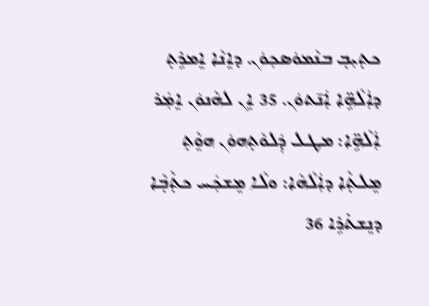ܟܬ݂ܝܼܒ݂ ܒܢܵܡܘܿܣܟ݂ܘܿܢ. ܕܐܸܢܵܐ ܐܸܡܪܹܬ݂ ܕܐܲܠܵܗܹ̈ܐ ܐܲܢ̄ܬܘܿܢ. 35 ܐܸܢ ܠܗܵܢܘܿܢ ܐܸܡܲܪ ܐܲܠܵܗܹ̈ܐ: ܡܛܠ ܕܲܠܘܵܬ݂ܗܘܿܢ ܗܘܸܵܬ݂ ܡܸܠܬ݂ܵܐ ܕܐܲܠܵܗܵܐ: ܘܠܵܐ ܡܸܫܟܲܚ ܟܬ݂ܵܒ݂ܵܐ ܕܢܸܫܬ݁ܪܹܐ 36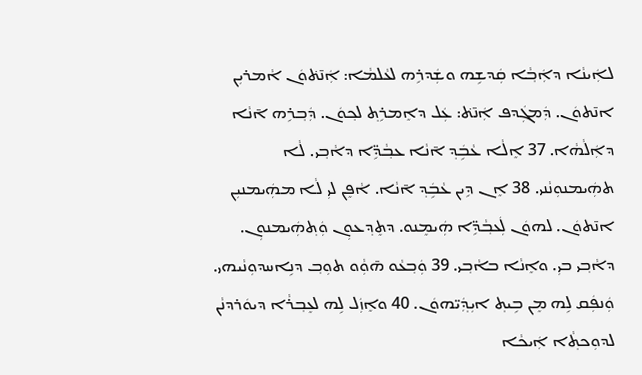ܠܐܲܝܢܵܐ ܕܐܲܒ݂ܵܐ ܩܲܕܫܹܗ ܘܫܲܕܪܹܗ ܠܥܵܠܡܵܐ: ܐܲܢ̄ܬ݁ܘܿܢ ܐܵܡܪܝܼܢ ܐܢ̄ܬܘܿܢ. ܕܲܡܓܲܕܦ ܐܲܢ̄ܬ݁: ܥܲܠ ܕܐܸܡܪܹܬ݂ ܠܟ݂ܘܿܢ. ܕܲܒ݂ܪܹܗ ܐ̄ܢܵܐ ܕܐܲܠܵܗܵܐ. 37 ܐܸܠܵܐ ܥܵܒܹܿܕ݂ ܐ̄ܢܵܐ ܥܒ݂ܵܕܹ̈ܐ ܕܐܵܒ݂ܝ. ܠܵܐ ܬܗܲܝܡܢܘܼܢܵܢܝ. 38 ܐܸܢ ܕܹܝܢ ܥܵܒܹܿܕ݂ ܐ̄ܢܵܐ. ܐܵܦܸܢ ܠܝܼ ܠܵܐ ܡܗܲܝܡܢܝܼܢ ܐܢ̄ܬܘܿܢ. ܠܗܘܿܢ ܠܲܥܒ݂ܵܕܹ̈ܐ ܗܲܝܡܸܢܘ. ܕܬܸܕ݂ܥܘܼܢ ܘܲܬ݂ܗܲܝܡܢܘܼܢ. ܕܐܵܒ݂ܝ ܒܝܼ. ܘܐܸܢܵܐ ܒܐܵܒ݂ܝ. 39 ܘܲܒ݂ܥܵܘ ܗ̄ܘܼܵܘ ܬܘܼܒ݂ ܕܢܹܐܚܕܘܼܢܵܝܗܝ. ܘܲܢܦܲܩ ܠܹܗ ܡܸܢ ܒܹܝܬ݂ ܐܝܼܕ݂ܲܝ̈ܗܘܿܢ. 40 ܘܐܸܙܲܠ ܠܹܗ ܠܥܸܒ݂ܪܵܐ ܕܝܘܿܪܕܢܵܢ ܠܕܘܼܟܬ݂ܵܐ ܐܲܝܟܵܐ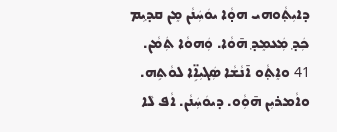ܕܐܝܼܬ݂ܵܘܗܝ ܗܘ̣ܵܐ ܝܘܿܚܲܢܵܢ ܡܸܢ ܩܕ݂ܝܼܡ ܟܲܕ݂ ܡܲܥܡܸܕ݂ ܗ̄ܘܵܐ. ܘܲܗܘܵܐ ܬܲܡܵܢ. 41 ܘܐܸܬ݂ܵܘ ܐ̄ܢܵܫܵܐ ܣܲܓܝܼܐܹ̈ܐ ܠܘܵܬܹܗ. ܘܐܵܡܪܝܼܢ ܗ̄ܘܼܵܘ. ܕܝܘܿܚܲܢܵܢ. ܐܵܦ ܠܵܐ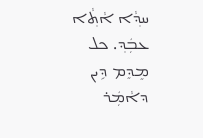ܚܕ݂ܵܐ ܐܵܬ݂ܵܐ ܥܒܲܕ݂. ܟܠ ܡܸܕܸܡ ܕܹܝܢ ܕܐܵܡܲܪ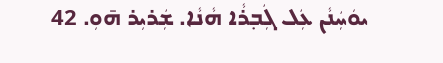ܝܘܿܚܲܢܵܢ ܥܲܠ ܓܲܒ݂ܪܵܐ ܗܵܢܵܐ. ܫܲܪܝܼܪ ܗ̄ܘܼ. 42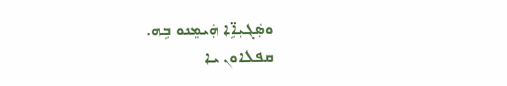ܘܣܲܓܝܼܐܹ̈ܐ ܗܲܝܡܸܢܘ ܒܹܗ.
ܩܦܠܐܘܢ ܝܐ